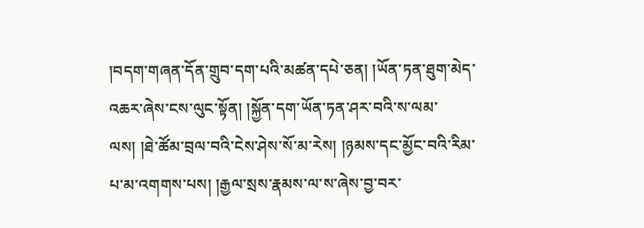།བདག་གཞན་དོན་གྲུབ་དག་པའི་མཚན་དཔེ་ཅན། །ཡོན་ཏན་ཐུག་མེད་འཆར་ཞེས་ངས་ལུང་སྟོན། །སྐྱོན་དག་ཡོན་ཏན་ཤར་བའི་ས་ལམ་ལས། །ཐེ་ཚོམ་བྲལ་བའི་ངེས་ཤེས་སོ་མ་རེས། །ཉམས་དང་མྱོང་བའི་རིམ་པ་མ་འགགས་པས། །རྒྱལ་སྲས་རྣམས་ལ་ས་ཞེས་བྱ་བར་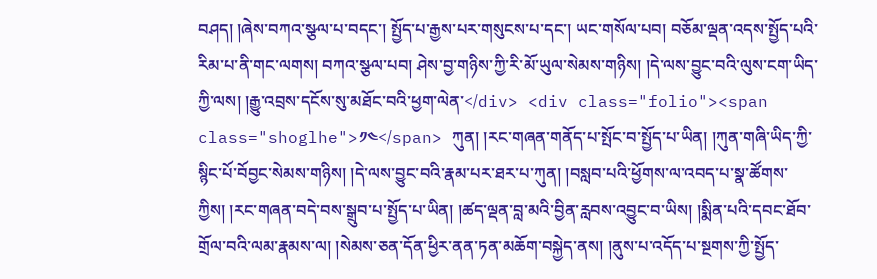བཤད། །ཞེས་བཀའ་སྩལ་པ་བདང་། སྤྱོད་པ་རྒྱས་པར་གསུངས་པ་དང་། ཡང་གསོལ་པབ། བཅོམ་ལྡན་འདས་སྤྱོད་པའི་རིམ་པ་ནི་གང་ལགས། བཀའ་སྩལ་པབ། ཤེས་བྱ་གཉིས་ཀྱི་རི་མོ་ཡུལ་སེམས་གཉིས། །དེ་ལས་བྱུང་བའི་ལུས་ངག་ཡིད་ཀྱི་ལས། །རྒྱུ་འབྲས་དངོས་སུ་མཐོང་བའི་ཕྱག་ལེན་</div> <div class="folio"><span class="shoglhe">༡༤</span> ཀུན། །རང་གཞན་གནོད་པ་སྤོང་བ་སྤྱོད་པ་ཡིན། །ཀུན་གཞི་ཡིད་ཀྱི་སྙིང་པོ་བོབྱང་སེམས་གཉིས། །དེ་ལས་བྱུང་བའི་རྣམ་པར་ཐར་པ་ཀུན། །བསླབ་པའི་ཕྱོགས་ལ་འབད་པ་སྣ་ཚོགས་ཀྱིས། །རང་གཞན་བདེ་བས་སྒྲུབ་པ་སྤྱོད་པ་ཡིན། །ཚད་ལྡན་བླ་མའི་བྱིན་རླབས་འབྱུང་བ་ཡིས། །སྨིན་པའི་དབང་ཐོབ་གྲོལ་བའི་ལམ་རྣམས་ལ། །སེམས་ཅན་དོན་ཕྱིར་ནན་ཏན་མཆོག་བསྐྱེད་ནས། །ནུས་པ་འདོད་པ་སྔགས་ཀྱི་སྤྱོད་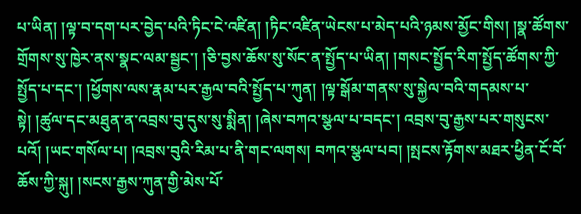པ་ཡིན། །ལྟ་བ་དག་པར་བྱེད་པའི་ཏིང་ངེ་འཛིན། །ཏིང་འཛིན་ཡེངས་པ་མེད་པའི་ཉམས་མྱོང་གིས། །སྣ་ཚོགས་གྲོགས་སུ་ཁྱེར་ནས་སྣང་ལམ་སྦྱང་། །ཅི་བྱས་ཆོས་སུ་སོང་ན་སྤྱོད་པ་ཡིན། །གསང་སྤྱོད་རིག་སྤྱོད་ཚོགས་ཀྱི་སྤྱོད་པ་དང་། །ཕྱོགས་ལས་རྣམ་པར་རྒྱལ་བའི་སྤྱོད་པ་ཀུན། །ལྟ་སྒོམ་གནས་སུ་སྐྱེལ་བའི་གདམས་པ་སྟེ། །ཚུལ་དང་མཐུན་ན་འབྲས་བུ་དུས་སུ་སྨིན། །ཞེས་བཀའ་སྩལ་པ་བདང་། འབྲས་བུ་རྒྱས་པར་གསུངས་པའོ། །ཡང་གསོལ་པ། །འབྲས་བུའི་རིམ་པ་ནི་གང་ལགས། བཀའ་སྩལ་པབ། །སྤངས་རྟོགས་མཐར་ཕྱིན་ངོ་བོ་ཆོས་ཀྱི་སྐུ། །སངས་རྒྱས་ཀུན་གྱི་མེས་པོ་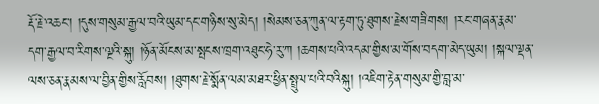རྡོ་རྗེ་འཆང་། །དུས་གསུམ་རྒྱལ་བའི་ཡུམ་དང་གཉིས་སུ་མེད། །སེམས་ཅན་ཀུན་ལ་རྟག་ཏུ་ཐུགས་རྗེས་གཟིགས། །རང་གཞན་རྣམ་དག་རྒྱལ་བ་རིགས་ལྔའི་སྐུ། །ཉོན་མོངས་མ་སྤངས་ཁྲག་འཐུང་ཧེ་རུ་ཀ །ཆགས་པའི་འདམ་གྱིས་མ་གོས་བདག་མེད་ཡུམ། །སྐལ་ལྡན་ལས་ཅན་རྣམས་ལ་བྱིན་གྱིས་རློབས། །ཐུགས་རྗེ་སྨོན་ལམ་མཐར་ཕྱིན་སྤྲུལ་པའི་བའིསྐུ། །འཇིག་རྟེན་གསུམ་གྱི་བླ་མ་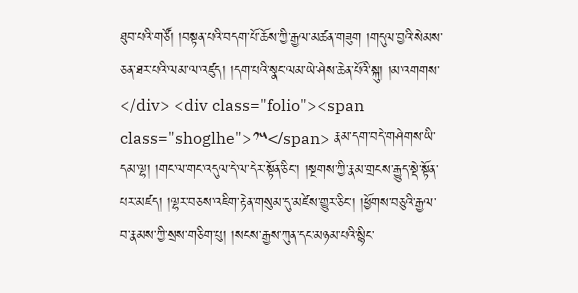ཐུབ་པའི་གཙོ། །བསྟན་པའི་བདག་པོ་ཆོས་ཀྱི་རྒྱལ་མཚན་གཟུག །གདུལ་བྱའི་སེམས་ཅན་ཐར་པའི་ལམ་ལ་འཛུད། །དག་པའི་སྣང་ལམ་ཡེ་ཤེས་ཆེན་པོའི་སྐུ། །མ་འགགས་</div> <div class="folio"><span class="shoglhe">༡༥</span> རྣམ་དག་བདེ་གཤེགས་ཡི་དམ་ལྷ། །གང་ལ་གང་འདུལ་དེ་ལ་དེར་སྟོན་ཅིང་། །སྔགས་ཀྱི་རྣམ་གྲངས་རྒྱུད་སྡེ་སྟོན་པར་མཛད། །ལྷར་བཅས་འཇིག་རྟེན་གསུམ་དུ་མཛེས་གྱུར་ཅིང་། །ཕྱོགས་བཅུའི་རྒྱལ་བ་རྣམས་ཀྱི་སྲས་གཅིག་པུ། །སངས་རྒྱས་ཀུན་དང་མཉམ་པའི་སྙིང་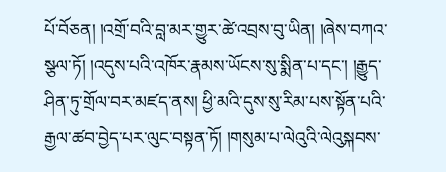པོ་བོཅན། །འགྲོ་བའི་བླ་མར་གྱུར་ཚེ་འབྲས་བུ་ཡིན། །ཞེས་བཀའ་སྩལ་ཏོ། །འདུས་པའི་འཁོར་རྣམས་ཡོངས་སུ་སྨིན་པ་དང་། །རྒྱུད་ཤིན་ཏུ་གྲོལ་བར་མཛད་ནས། ཕྱི་མའི་དུས་སུ་རིམ་པས་སྟོན་པའི་རྒྱལ་ཚབ་བྱེད་པར་ལུང་བསྟན་ཏོ། །གསུམ་པ་ལེའུའི་ལེའུསྐབས་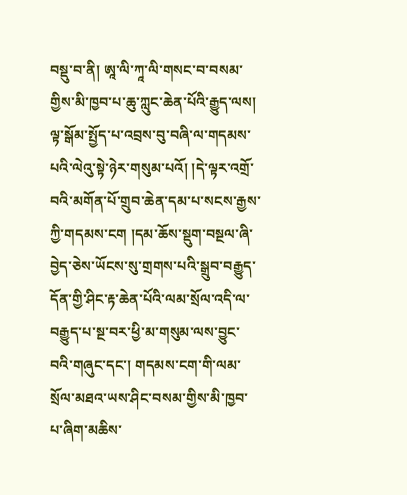བསྡུ་བ་ནི། ཨཱ་ལི་ཀཱ་ལི་གསང་བ་བསམ་གྱིས་མི་ཁྱབ་པ་ཆུ་ཀླུང་ཆེན་པོའི་རྒྱུད་ལས། ལྟ་སྒོམ་སྤྱོད་པ་འབྲས་བུ་བཞི་ལ་གདམས་པའི་ལེའུ་སྟེ་ཉེར་གསུམ་པའོ། །དེ་ལྟར་འགྲོ་བའི་མགོན་པོ་གྲུབ་ཆེན་དམ་པ་སངས་རྒྱས་ཀྱི་གདམས་ངག །དམ་ཆོས་སྡུག་བསྔལ་ཞི་བྱེད་ཅེས་ཡོངས་སུ་གྲགས་པའི་སྒྲུབ་བརྒྱུད་དོན་གྱི་ཤིང་རྟ་ཆེན་པོའི་ལམ་སྲོལ་འདི་ལ་བརྒྱུད་པ་སྔ་བར་ཕྱི་མ་གསུམ་ལས་བྱུང་བའི་གཞུང་དང་། གདམས་ངག་གི་ལམ་སྲོལ་མཐའ་ཡས་ཤིང་བསམ་གྱིས་མི་ཁྱབ་པ་ཞིག་མཆིས་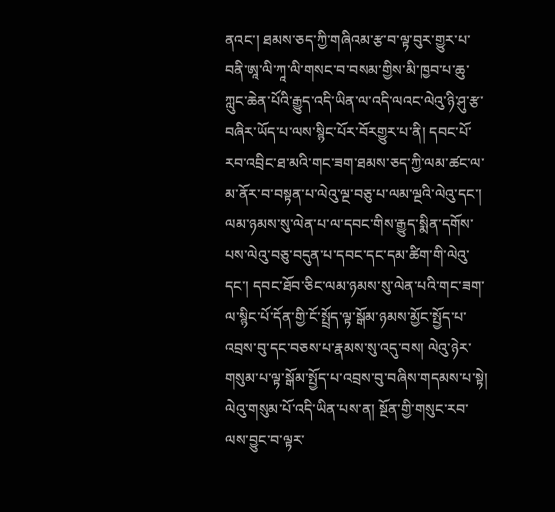ནའང་། ཐམས་ཅད་ཀྱི་གཞིའམ་རྩ་བ་ལྟ་བུར་གྱུར་པ་བནི་ཨཱ་ལི་ཀཱ་ལི་གསང་བ་བསམ་གྱིས་མི་ཁྱབ་པ་ཆུ་ཀླུང་ཆེན་པོའི་རྒྱུད་འདི་ཡིན་ལ་འདི་ལའང་ལེའུ་ཉི་ཤུ་རྩ་བཞིར་ཡོད་པ་ལས་སྙིང་པོར་བོརགྱུར་པ་ནི། དབང་པོ་རབ་འབྲིང་ཐ་མའི་གང་ཟག་ཐམས་ཅད་ཀྱི་ལམ་ཚང་ལ་མ་ནོར་བ་བསྟན་པ་ལེའུ་ལྔ་བཅུ་པ་ལམ་ལྔའི་ལེའུ་དང་། ལམ་ཉམས་སུ་ལེན་པ་ལ་དབང་གིས་རྒྱུད་སྨིན་དགོས་པས་ལེའུ་བཅུ་བདུན་པ་དབང་དང་དམ་ཚིག་གི་ལེའུ་དང་། དབང་ཐོབ་ཅིང་ལམ་ཉམས་སུ་ལེན་པའི་གང་ཟག་ལ་སྙིང་པོ་དོན་གྱི་ངོ་སྤྲོད་ལྟ་སྒོམ་ཉམས་མྱོང་སྤྱོད་པ་འབྲས་བུ་དང་བཅས་པ་རྣམས་སུ་འདུ་བས། ལེའུ་ཉེར་གསུམ་པ་ལྟ་སྒོམ་སྤྱོད་པ་འབྲས་བུ་བཞིས་གདམས་པ་སྟེ། ལེའུ་གསུམ་པོ་འདི་ཡིན་པས་ན། སྔོན་གྱི་གསུང་རབ་ལས་བྱུང་བ་ལྟར་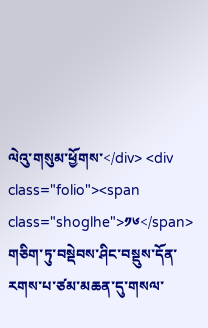ལེའུ་གསུམ་ཕྱོགས་</div> <div class="folio"><span class="shoglhe">༡༦</span> གཅིག་ཏུ་བསྡེབས་ཤིང་བསྡུས་དོན་རགས་པ་ཙམ་མཆན་དུ་གསལ་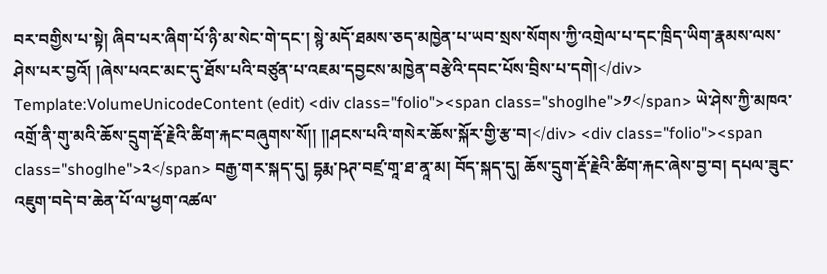བར་བགྱིས་པ་སྟེ། ཞིབ་པར་ཞིག་པོ་ཉི་མ་སེང་གེ་དང་། སྙེ་མདོ་ཐམས་ཅད་མཁྱེན་པ་ཡབ་སྲས་སོགས་ཀྱི་འགྲེལ་པ་དང་ཁྲིད་ཡིག་རྣམས་ལས་ཤེས་པར་བྱའོ། །ཞེས་པའང་མང་དུ་ཐོས་པའི་བཙུན་པ་འཇམ་དབྱངས་མཁྱེན་བརྩེའི་དབང་པོས་བྲིས་པ་དགེ།</div>
Template:VolumeUnicodeContent (edit) <div class="folio"><span class="shoglhe">༡</span> ཡེ་ཤེས་ཀྱི་མཁའ་འགྲོ་ནི་གུ་མའི་ཆོས་དྲུག་རྡོ་རྗེའི་ཚིག་རྐང་བཞུགས་སོ།། །།ཤངས་པའི་གསེར་ཆོས་སྐོར་གྱི་རྩ་བ།</div> <div class="folio"><span class="shoglhe">༢</span> བརྒྱ་གར་སྐད་དུ། དྷརྨ་ཥཊ་བཛྲ་གཱ་ཐ་ནཱ་མ། བོད་སྐད་དུ། ཆོས་དྲུག་རྡོ་རྗེའི་ཚིག་རྐང་ཞེས་བྱ་བ། དཔལ་ཟུང་འཇུག་བདེ་བ་ཆེན་པོ་ལ་ཕྱག་འཚལ་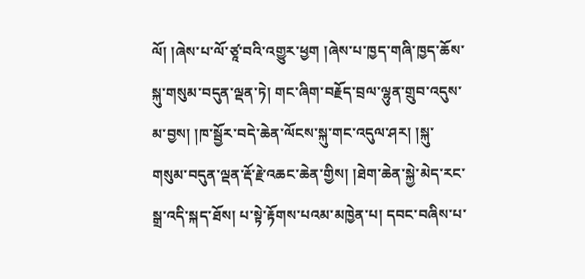ལོ། །ཞེས་པ་ལོ་ཙཱ་བའི་འགྱུར་ཕྱག །ཞེས་པ་ཁྱད་གཞི་ཁྱད་ཆོས་སྐུ་གསུམ་བདུན་ལྡན་ཏེ། གང་ཞིག་བརྗོད་བྲལ་ལྷུན་གྲུབ་འདུས་མ་བྱས། །ཁ་སྦྱོར་བདེ་ཆེན་ལོངས་སྐུ་གང་འདུལ་ཤར། །སྐུ་གསུམ་བདུན་ལྡན་རྡོ་རྗེ་འཆང་ཆེན་གྱིས། །ཐེག་ཆེན་སྐྱེ་མེད་རང་སྒྲ་འདི་སྐད་ཐོས། པ་སྟེ་རྟོགས་པའམ་མཁྱེན་པ། དབང་བཞིས་པ་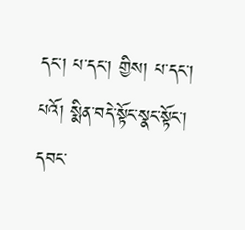དང་། པ་དང་། གྱིས། པ་དང་། པའོ། སྨིན་བདེ་སྟོང་སྣང་སྟོང་། དབང་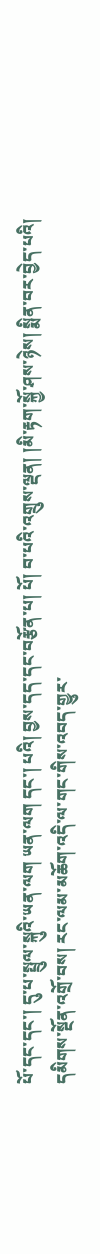པོ་དང་དང་། དུ་པ་སྤྲུལ་སྐུའི་ཡན་ལག ཡན་ལག དང་། པའི། བྱས་དད་དང་བརྩོན་པ། པོ། བ་པའི་འགྲུས་ལྡན། །མི་རྟག་སྐྱོ་ཤས་ཉེས། སྨིན་བར་བྱེད་པའི། དམིགས་སྔོན་འགྲོ་བས། རང་ལམ་མཆོག་འདི་ལ་གང་གིས་འབད་གྱུར་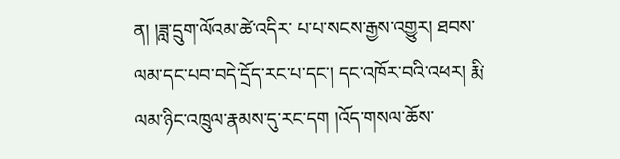ན། །ཟླ་དྲུག་ལོའམ་ཚེ་འདིར་ པ་པ་སངས་རྒྱས་འགྱུར། ཐབས་ལམ་དང་པབ་བདེ་དྲོད་རང་པ་དང་། དང་འཁོར་བའི་འཕར། རྨི་ལམ་ཉིང་འཁྲུལ་རྣམས་དུ་རང་དག །འོད་གསལ་ཆོས་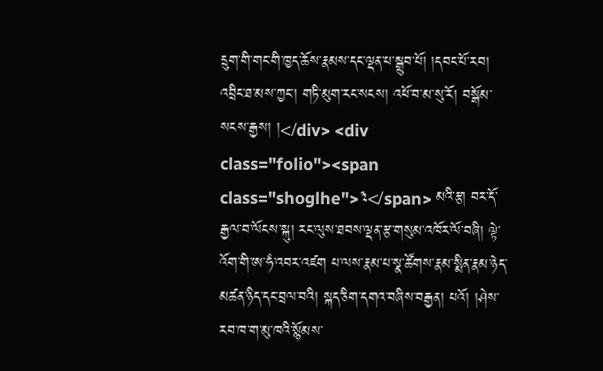དྲུག་གི་གང་གི་ཁྱད་ཆོས་རྣམས་དང་ལྡན་པ་སྒྲུབ་པོ། །དབང་པོ་རབ། འབྲིང་ཐ་མས་ཀྱང་། གཏི་མུག་རང་སངས། འཕོ་བ་མ་སུ་རོ། བསྒོམ་སངས་རྒྱས། །</div> <div class="folio"><span class="shoglhe">༣</span> མའི་རྩ། བར་དོ་རྒྱལ་བ་ལོངས་སྐུ། རང་ལུས་ཐབས་ལྡན་རྩ་གསུམ་འཁོར་ལོ་བཞི། ལྟེ་འོག་གི་ཨ་ཧཾ་འབར་འཛག པ་ལས་རྣམ་པ་སྣ་ཚོགས་རྣམ་སྨིན་རྣམ་ཉེད་མཚན་ཉིད་དང་བྲལ་བའི། སྐད་ཅིག་དགའ་བཞིས་བརྒྱན། པའོ། །ཤེས་རབ་ཁ་ག་མུ་ཁའི་སྙོམས་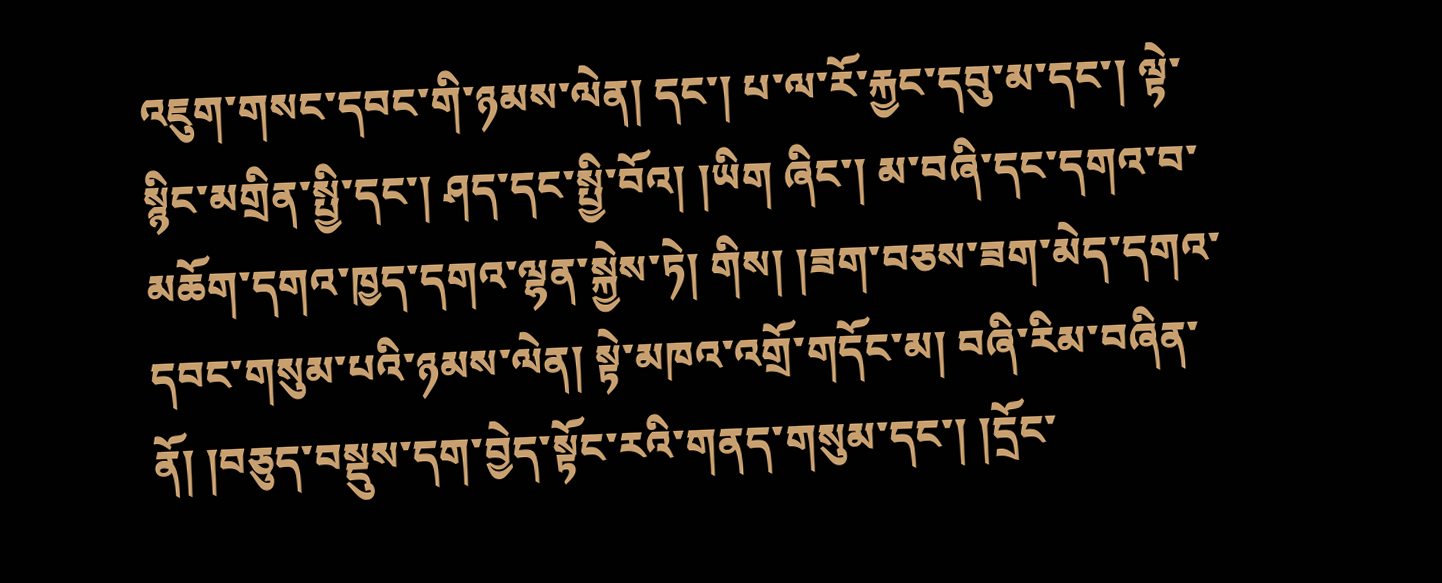འཇུག་གསང་དབང་གི་ཉམས་ལེན། དང་། པ་ལ་རོ་རྐྱང་དབུ་མ་དང་། ལྟེ་སྙིང་མགྲིན་སྤྱི་དང་། ཤད་དང་སྤྱི་བོའ། །ཡིག ཞིང་། མ་བཞི་དང་དགའ་བ་མཆོག་དགའ་ཁྱད་དགའ་ལྷན་སྐྱེས་ཏེ། གིས། །ཟག་བཅས་ཟག་མེད་དགའ་དབང་གསུམ་པའི་ཉམས་ལེན། སྟེ་མཁའ་འགྲོ་གདོང་མ། བཞི་རིམ་བཞིན་ནོ། །བཅུད་བསྡུས་དག་བྱེད་སྟོང་རའི་གནད་གསུམ་དང་། །དྲོང་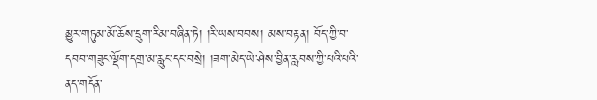མྱུར་གཏུམ་མོ་ཆོས་དྲུག་རིམ་བཞིན་ཏེ། །རི་ཡས་བབས། མས་བརྟན། བོད་ཀྱི་བ་དབབ་གཟུང་ལྡོག་དགྲ་མ་རླུང་དང་བསྲེ། །ཟག་མེད་ཡེ་ཤེས་བྱིན་རླབས་ཀྱི་པའི་པའི་ནད་གདོན་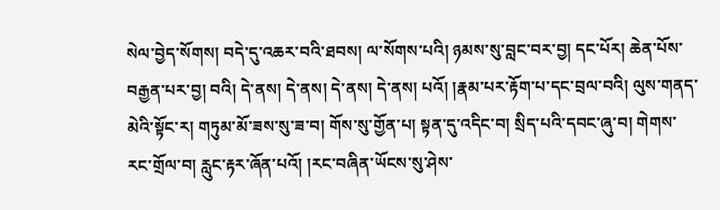སེལ་བྱེད་སོགས། བདེ་དུ་འཆར་བའི་ཐབས། ལ་སོགས་པའི། ཉམས་སུ་བླང་བར་བྱ། དང་པོར། ཆེན་པོས་བརྒྱན་པར་བྱ། བའི། དེ་ནས། དེ་ནས། དེ་ནས། དེ་ནས། པའོ། །རྣམ་པར་རྟོག་པ་དང་བྲལ་བའི། ལུས་གནད་མེའི་སྟོང་ར། གཏུམ་མོ་ཟས་སུ་ཟ་བ། གོས་སུ་གྱོན་པ། སྟན་དུ་འདིང་བ། སྲིད་པའི་དབང་ཞུ་བ། གེགས་རང་གྲོལ་བ། རླུང་རྟར་ཞོན་པའོ། །རང་བཞིན་ཡོངས་སུ་ཤེས་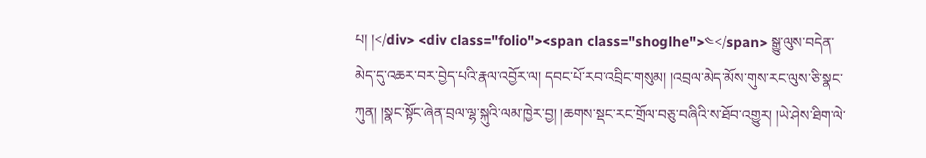པ། །</div> <div class="folio"><span class="shoglhe">༤</span> སྒྱུ་ལུས་བདེན་མེད་དུ་འཆར་བར་བྱེད་པའི་རྣལ་འབྱོར་ལ། དབང་པོ་རབ་འབྲིང་གསུམ། །འབྲལ་མེད་མོས་གུས་རང་ལུས་ཅི་སྣང་ཀུན། །སྣང་སྟོང་ཞེན་བྲལ་ལྷ་སྐུའི་ལམ་ཁྱེར་བྱ། །ཆགས་སྡང་རང་གྲོལ་བཅུ་བཞིའི་ས་ཐོབ་འགྱུར། །ཡེ་ཤེས་ཐིག་ལེ་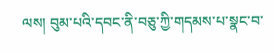ལས། བུམ་པའི་དབང་ནི་བཅུ་ཀྱི་གདམས་པ་སྣང་བ་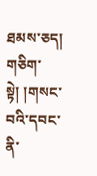ཐམས་ཅད། གཅིག་སྟེ། །གསང་བའི་དབང་ནི་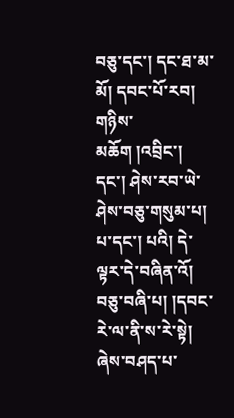བཅུ་དང་། དང་ཐ་མ་མོ། དབང་པོ་རབ། གཉིས་མཆོག །འབྲིང་། དང་། ཤེས་རབ་ཡེ་ཤེས་བཅུ་གསུམ་པ། པ་དང་། པའི། དེ་ལྟར་དེ་བཞིན་འོ། བཅུ་བཞི་པ། །དབང་རེ་ལ་ནི་ས་རེ་སྟེ། ཞེས་བཤད་པ་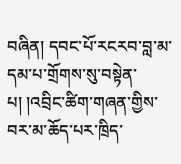བཞིན། དབང་པོ་རངརབ་བླ་མ་དམ་པ་གྲོགས་སུ་བསྟེན་པ། །འབྲིང་ཚིག་གཞན་གྱིས་བར་མ་ཆོད་པར་ཁྲིད་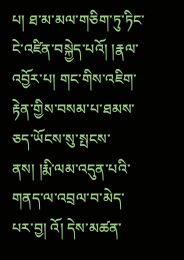པ། ཐ་མ་མལ་གཅིག་ཏུ་ཏིང་ངེ་འཛིན་བསྐྱེད་པའོ། །རྣལ་འབྱོར་པ། གང་གིས་འཇིག་རྟེན་གྱིས་བསམ་པ་ཐམས་ཅད་ཡོངས་སུ་སྤངས་ནས། །རྨི་ལམ་འདུན་པའི་གནད་ལ་འབྲལ་བ་མེད་པར་བྱ། འོ། དེས་མཚན་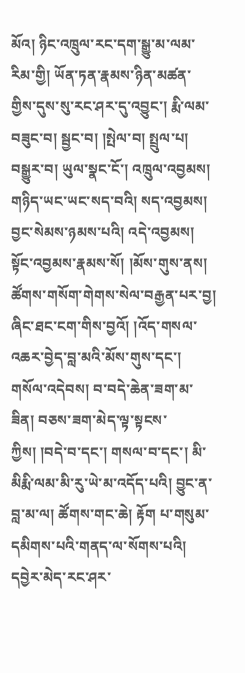མོའ། ཉིང་འཁྲུལ་རང་དག་སྒྱུ་མ་ལམ་རིམ་གྱི། ཡོན་ཏན་རྣམས་ཉིན་མཚན་གྱིས་དུས་སུ་རང་ཤར་དུ་འབྱུང་། རྨི་ལམ་བཟུང་བ། སྦྱང་བ། །སྤེལ་བ། སྤྲུལ་པ། བསྒྱུར་བ། ཡུལ་སྣང་ངོ་། འཁྲུལ་འབྱམས། གཉིད་ཡང་ཡང་སད་བའི། སད་འབྱམས། བྱང་སེམས་ཉམས་པའི། འདེ་འབྱམས། སྟོང་འབྱམས་རྣམས་སོ། །མོས་གུས་ནས། ཚོགས་གསོག་གེགས་སེལ་བརྒྱན་པར་བྱ། ཞིང་ཐང་ངག་གིས་བྱའོ། །འོད་གསལ་འཆར་བྱེད་བླ་མའི་མོས་གུས་དང་། གསོལ་འདེབས། བ་བདེ་ཆེན་ཟག་མ་ཟིན། བཅས་ཟག་མེད་ལྟ་སྟངས་ཀྱིས། །བདེ་བ་དང་། གསལ་བ་དང་། མི་ མིརྨི་ལམ་མི་རུ་ཡེ་མ་འདོད་པའི། བྱུང་ན་བླ་མ་ལ། ཚོགས་གང་ཆེ། རྟོག པ་གསུམ་དམིགས་པའི་གནད་ལ་སོགས་པའི། དབྱེར་མེད་རང་ཤར་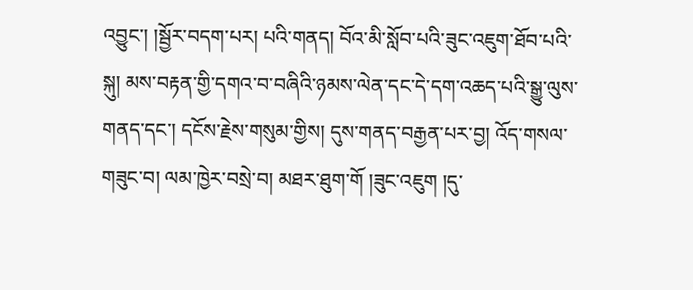འབྱུང་། །སྦྱོར་བདག་པར། པའི་གནད། བོའ་མི་སློབ་པའི་ཟུང་འཇུག་ཐོབ་པའི་སྐུ། མས་བརྟན་གྱི་དགའ་བ་བཞིའི་ཉམས་ལེན་དང་དེ་དག་འཆད་པའི་སྒྱུ་ལུས་གནད་དང་། དངོས་རྗེས་གསུམ་གྱིས། དུས་གནད་བརྒྱན་པར་བྱ། འོད་གསལ་གཟུང་བ། ལམ་ཁྱེར་བསྲེ་བ། མཐར་ཐུག་གོ །ཟུང་འཇུག །དུ་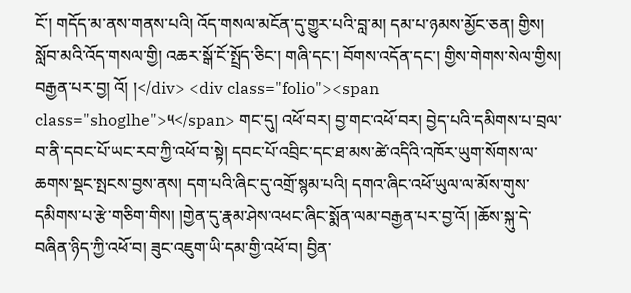ངོ་། གདོད་མ་ནས་གནས་པའི། འོད་གསལ་མངོན་དུ་གྱུར་པའི་བླ་མ། དམ་པ་ཉམས་མྱོང་ཅན། གྱིས། སློབ་མའི་འོད་གསལ་གྱི། འཆར་སྒོ་ངོ་སྤྲོད་ཅིང་། གཞི་དང་། བོགས་འདོན་དང་། གྱིས་གེགས་སེལ་གྱིས། བརྒྱན་པར་བྱ། འོ། །</div> <div class="folio"><span class="shoglhe">༥</span> གང་དུ། འཕོ་བར། བྱ་གང་འཕོ་བར། བྱེད་པའི་དམིགས་པ་བྲལ་བ་ནི་དབང་པོ་ཡང་རབ་ཀྱི་འཕོ་བ་སྟེ། དབང་པོ་འབྲིང་དང་ཐ་མས་ཚེ་འདིའི་འཁོར་ཡུག་སོགས་ལ་ཆགས་སྡང་སྤངས་བྱས་ནས། དག་པའི་ཞིང་དུ་འགྲོ་སྙམ་པའི། དགའ་ཞིང་འཕོ་ཡུལ་ལ་མོས་གུས་དམིགས་པ་རྩེ་གཅིག་གིས། །གྱེན་དུ་རྣམ་ཤེས་འཕང་ཞིང་སྨོན་ལམ་བརྒྱན་པར་བྱ་འོ། །ཆོས་སྐུ་དེ་བཞིན་ཉིད་ཀྱི་འཕོ་བ། ཟུང་འཇུག་ཡི་དམ་གྱི་འཕོ་བ། བྱིན་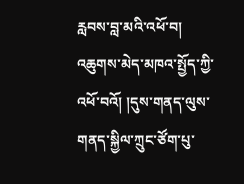རླབས་བླ་མའི་འཕོ་བ། འཆུགས་མེད་མཁའ་སྤྱོད་ཀྱི་འཕོ་བའོ། །དུས་གནད་ལུས་གནད་སྐྱིལ་ཀྲུང་ཙོག་པུ་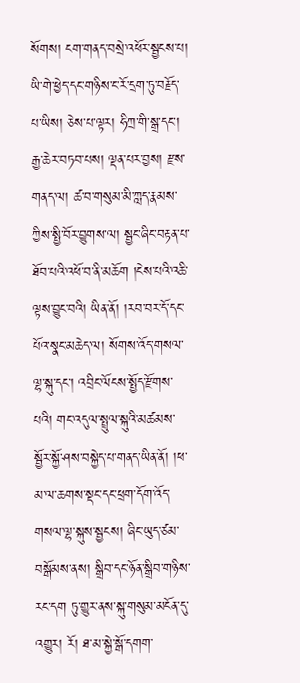སོགས། ངག་གནད་བསྲེ་འཕོར་སྦྱངས་པ། ཡི་གེ་ཕྱེད་དང་གཉིས་ང་རོ་དྲག་ཏུ་བརྗོད་པ་ཡིས། ཅེས་པ་ལྟར། ཧིཀྲ་གི་སྒྲ་དང་། རྒྱ་ཆེར་བཏབ་པས། ལྡན་པར་བྱས། རྫས་གནད་ལ། ཚ་བ་གསུམ་མི་ཀླད་རྣམས་ཀྱིས་སྤྱི་བོར་བྱུགས་ལ། སྦྱང་ཞིང་བརྟན་པ་ཐོབ་པའི་འཕོ་བ་ནི་མཆོག །ངེས་པའི་འཆི་ལྟས་བྱུང་བའི། ཡིན་ནོ། །རབ་བར་དོ་དང་པོའ་སྣང་མཆེད་ལ། སོགས་འོད་གསལ་ལྷ་སྐུ་དང་། འབྲིང་ལོངས་སྤྱོད་རྫོགས་པའི། གང་འདུལ་སྤྲུལ་སྐུའི་མཚམས་སྦྱོར་སྐྱོ་ཤས་བསྐྱེད་པ་གནད་ཡིན་ནོ། །ཕ་མ་ལ་ཆགས་སྡང་དང་ཕྲག་དོག་འོད་གསལ་ལྷ་སྐུས་སྦྱངས། ཞིང་ཡུད་ཙམ་བསྒོམས་ནས། སྒྲིབ་དང་ཉོན་སྒྲིབ་གཉིས་རང་དག ཏུ་གྱུར་ནས་སྐུ་གསུམ་མངོན་དུ་འགྱུར། རོ། ཐ་མ་སྐྱེ་སྒོ་དགག་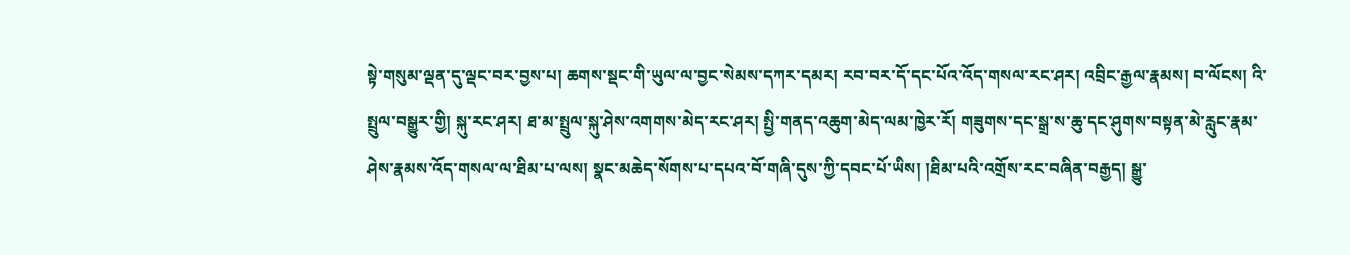སྟེ་གསུམ་ལྡན་དུ་ལྡང་བར་བྱས་པ། ཆགས་སྡང་གི་ཡུལ་ལ་བྱང་སེམས་དཀར་དམར། རབ་བར་དོ་དང་པོའ་འོད་གསལ་རང་ཤར། འབྲིང་རྒྱལ་རྣམས། བ་ལོངས། འི་སྤྲུལ་བསྒྱུར་གྱི། སྐུ་རང་ཤར། ཐ་མ་སྤྲུལ་སྐུ་ཤེས་འགགས་མེད་རང་ཤར། སྤྱི་གནད་འཆུག་མེད་ལམ་ཁྱེར་རོ། གཟུགས་དང་སྒྲ་ས་ཆུ་དང་ཤུགས་བསྟན་མེ་རླུང་རྣམ་ཤེས་རྣམས་འོད་གསལ་ལ་ཐིམ་པ་ལས། སྣང་མཆེད་སོགས་པ་དཔའ་བོ་གཞི་དུས་ཀྱི་དབང་པོ་ཡིས། །ཐིམ་པའི་འགྲོས་རང་བཞིན་བརྒྱད། སྒྱུ་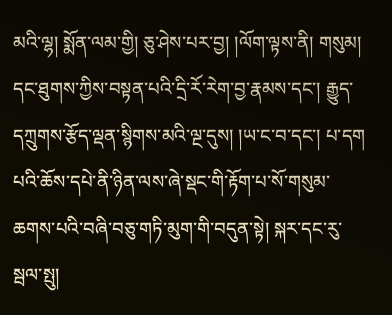མའི་ལྷ། སྨོན་ལམ་གྱི། ཅུ་ཤེས་པར་བྱ། །ལོག་ལྟས་ནི། གསུམ། དང་ཐུགས་ཀྱིས་བསྟན་པའི་དྲི་རོ་རེག་བྱ་རྣམས་དང་། རྒྱུད་དཀྲུགས་རྩོད་ལྡན་སྙིགས་མའི་ལྔ་དུས། །ཡ་ང་བ་དང་། པ་དག པའི་ཆོས་དཔེ་ནི་ཉིན་ལས་ཞེ་སྡང་གི་རྟོག་པ་སོ་གསུམ་ཆགས་པའི་བཞི་བཅུ་གཏི་མུག་གི་བདུན་སྟེ། སྐར་དང་རུ་སྦལ་སྤུ།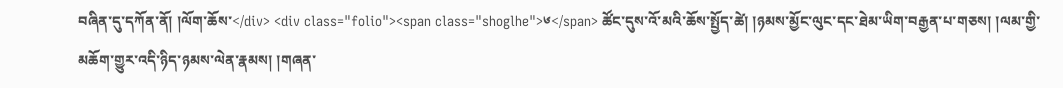བཞིན་དུ་དཀོན་ནོ། །ལོག་ཆོས་</div> <div class="folio"><span class="shoglhe">༦</span> ཚོང་དུས་འོ་མའི་ཆོས་སྤྱོད་ཚེ། །ཉམས་མྱོང་ལུང་དང་ཐེམ་ཡིག་བརྒྱན་པ་གཅས། །ལམ་གྱི་མཆོག་གྱུར་འདི་ཉིད་ཉམས་ལེན་རྣམས། །གཞན་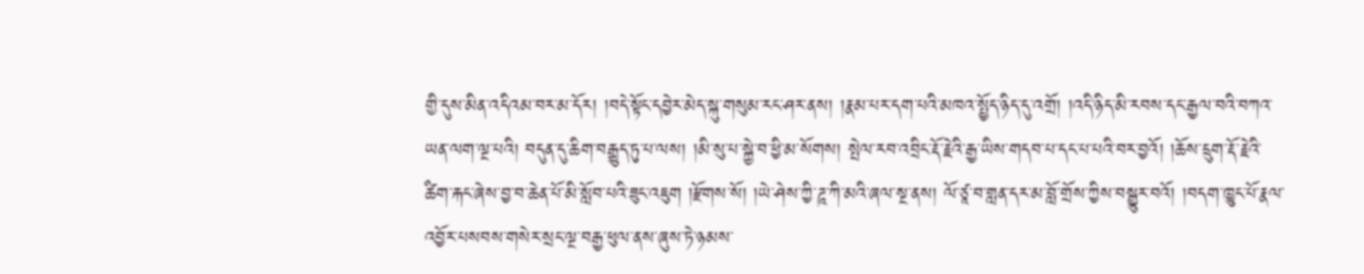གྱི་དུས་མིན་འདིའམ་བར་མ་དོར། །བདེ་སྟོང་དབྱེར་མེད་སྐུ་གསུམ་རང་ཤར་ནས། །རྣམ་པར་དག་པའི་མཁའ་སྤྱོད་ཉིད་དུ་འགྲོ། །འདི་ཉིད་མི་རབས་དང་རྒྱལ་བའི་བཀའ་ཡན་ལག་ལྔ་པའི། བདུན་དུ་ཆིག་བརྒྱུད་ཏུ་པ་ལས། །མི་སུ་པ་སྐྱེ་བ་ཕྱི་མ་སོགས། སྤེལ་རབ་འབྲིང་རྡོ་རྗེའི་རྒྱ་ཡིས་གདབ་པ་དང་པ་པའི་བར་བྱའོ། །ཆོས་དྲུག་རྡོ་རྗེའི་ཚིག་རྐང་ཞེས་བྱ་བ་ཆེན་པོ་མི་སློབ་པའི་ཟུང་འཇུག །རྫོགས་སོ། །ཡེ་ཤེས་ཀྱི་ཌཱ་ཀི་མའི་ཞལ་སྔ་ནས། ལོ་ཙཱ་བ་གླན་དར་མ་བློ་གྲོས་ཀྱིས་བསྒྱུར་བའོ། །བདག་ཁྱུང་པོ་རྣལ་འབྱོར་པསབས་གསེར་སྲང་ལྔ་བརྒྱ་ཕུལ་ནས་ཞུས་ཏེ་ཉམས་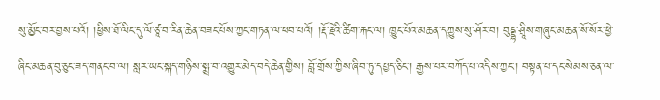སུ་མྱོང་བར་བྱས་པའོ། །ཕྱིས་ཐོ་ལིང་དུ་ལོ་ཙཱ་བ་རིན་ཆེན་བཟང་པོས་ཀྱང་གཏན་ལ་ཕབ་པའོ། །རྡོ་རྗེའི་ཚིག་རྐང་ལ། ཁྱུང་པོའ་མཆན་དཀྱུས་སུ་ཤོར་བ། བུདྡྷ་ཤྲཱིས་གཞུང་མཆན་སོ་སོར་ཕྱེ་ཞིང་མཆན་བུ་ཅུང་ཟད་གནང་བ་ལ། སླར་ཡང་སྐད་གཉིས་སྨྲ་བ་འགྱུར་མེད་བདེ་ཆེན་གྱིས། བློ་གྲོས་ཀྱིས་ཞིབ་ཏུ་དཔྱད་ཅིང་། རྒྱས་པར་བཀོད་པ་འདིས་ཀྱང་། བསྟན་པ་དང་སེམས་ཅན་ལ་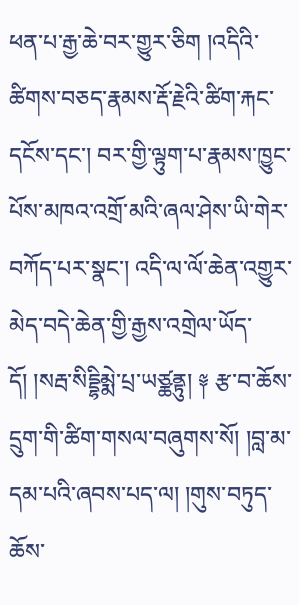ཕན་པ་རྒྱ་ཆེ་བར་གྱུར་ཅིག །འདིའི་ཚིགས་བཅད་རྣམས་རྡོ་རྗེའི་ཚིག་རྐང་དངོས་དང་། བར་གྱི་ལྟུག་པ་རྣམས་ཁྱུང་པོས་མཁའ་འགྲོ་མའི་ཞལ་ཤེས་ཡི་གེར་བཀོད་པར་སྣང་། འདི་ལ་ལོ་ཆེན་འགྱུར་མེད་བདེ་ཆེན་གྱི་རྒྱས་འགྲེལ་ཡོད་དོ། །སརྦ་སིདྡྷིམྨེ་པྲ་ཡཙྪནྟུ། ༈ རྩ་བ་ཆོས་དྲུག་གི་ཚིག་གསལ་བཞུགས་སོ། །བླ་མ་དམ་པའི་ཞབས་པད་ལ། །གུས་བཏུད་ཆོས་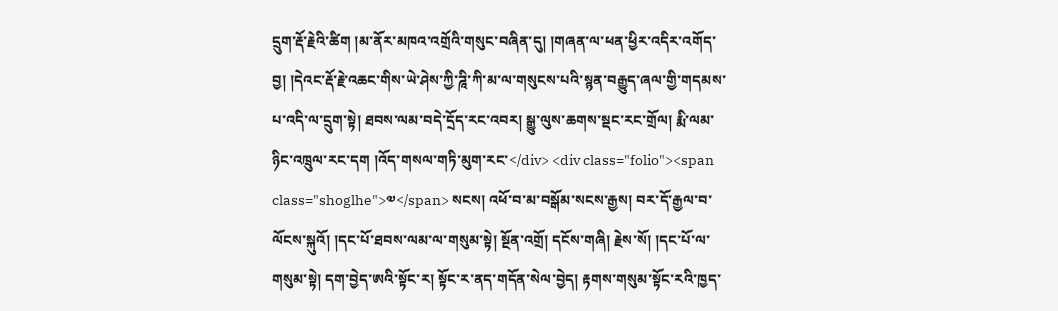དྲུག་རྡོ་རྗེའི་ཚིག །མ་ནོར་མཁའ་འགྲོའི་གསུང་བཞིན་དུ། །གཞན་ལ་ཕན་ཕྱིར་འདིར་འགོད་བྱ། །དེའང་རྡོ་རྗེ་འཆང་གིས་ཡེ་ཤེས་ཀྱི་ཌཱི་ཀི་མ་ལ་གསུངས་པའི་སྙན་བརྒྱུད་ཞལ་གྱི་གདམས་པ་འདི་ལ་དྲུག་སྟེ། ཐབས་ལམ་བདེ་དྲོད་རང་འབར། སྒྱུ་ལུས་ཆགས་སྡང་རང་གྲོལ། རྨི་ལམ་ཉིང་འཁྲུལ་རང་དག །འོད་གསལ་གཏི་མུག་རང་</div> <div class="folio"><span class="shoglhe">༧</span> སངས། འཕོ་བ་མ་བསྒོམ་སངས་རྒྱས། བར་དོ་རྒྱལ་བ་ལོངས་སྐུའོ། །དང་པོ་ཐབས་ལམ་ལ་གསུམ་སྟེ། སྔོན་འགྲོ། དངོས་གཞི། རྗེས་སོ། །དང་པོ་ལ་གསུམ་སྟེ། དག་བྱེད་ཨའི་སྟོང་ར། སྟོང་ར་ནད་གདོན་སེལ་བྱེད། རྟགས་གསུམ་སྟོང་རའི་ཁྱད་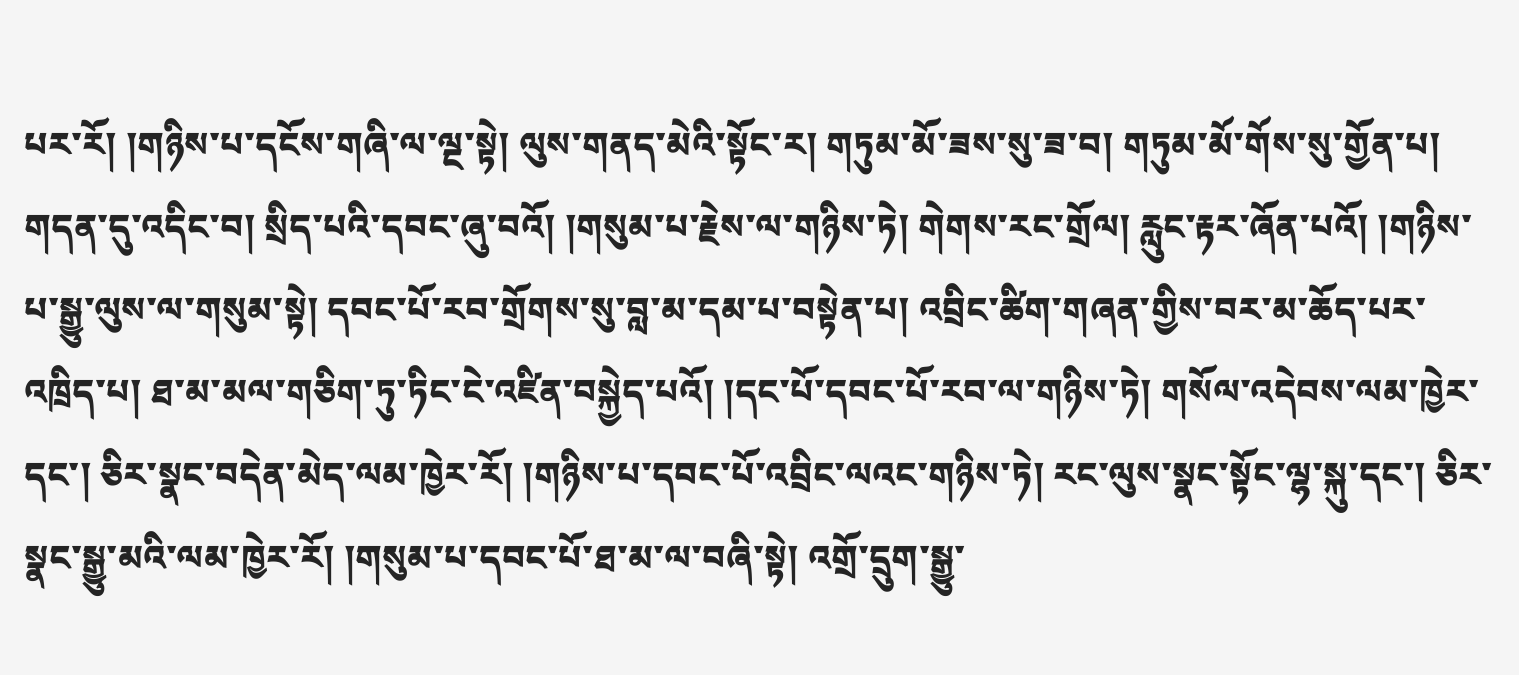པར་རོ། །གཉིས་པ་དངོས་གཞི་ལ་ལྔ་སྟེ། ལུས་གནད་མེའི་སྟོང་ར། གཏུམ་མོ་ཟས་སུ་ཟ་བ། གཏུམ་མོ་གོས་སུ་གྱོན་པ། གདན་དུ་འདིང་བ། སྲིད་པའི་དབང་ཞུ་བའོ། །གསུམ་པ་རྗེས་ལ་གཉིས་ཏེ། གེགས་རང་གྲོལ། རླུང་རྟར་ཞོན་པའོ། །གཉིས་པ་སྒྱུ་ལུས་ལ་གསུམ་སྟེ། དབང་པོ་རབ་གྲོགས་སུ་བླ་མ་དམ་པ་བསྟེན་པ། འབྲིང་ཚིག་གཞན་གྱིས་བར་མ་ཆོད་པར་འཁྲིད་པ། ཐ་མ་མལ་གཅིག་ཏུ་ཏིང་ངེ་འཛིན་བསྐྱེད་པའོ། །དང་པོ་དབང་པོ་རབ་ལ་གཉིས་ཏེ། གསོལ་འདེབས་ལམ་ཁྱེར་དང་། ཅིར་སྣང་བདེན་མེད་ལམ་ཁྱེར་རོ། །གཉིས་པ་དབང་པོ་འབྲིང་ལའང་གཉིས་ཏེ། རང་ལུས་སྣང་སྟོང་ལྷ་སྐུ་དང་། ཅིར་སྣང་སྒྱུ་མའི་ལམ་ཁྱེར་རོ། །གསུམ་པ་དབང་པོ་ཐ་མ་ལ་བཞི་སྟེ། འགྲོ་དྲུག་སྒྱུ་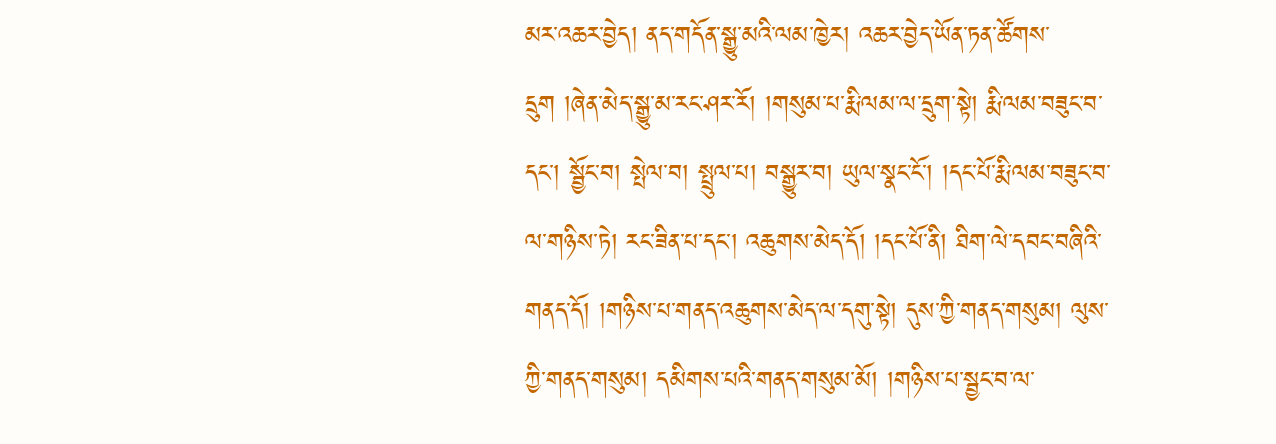མར་འཆར་བྱེད། ནད་གདོན་སྒྱུ་མའི་ལམ་ཁྱེར། འཆར་བྱེད་ཡོན་ཏན་ཚོགས་དྲུག །ཞེན་མེད་སྒྱུ་མ་རང་ཤར་རོ། །གསུམ་པ་རྨི་ལམ་ལ་དྲུག་སྟེ། རྨི་ལམ་བཟུང་བ་དང་། སྦྱོང་བ། སྤེལ་བ། སྤྲུལ་པ། བསྒྱུར་བ། ཡུལ་སྣང་ངོ་། །དང་པོ་རྨི་ལམ་བཟུང་བ་ལ་གཉིས་ཏེ། རང་ཟིན་པ་དང་། འཆུགས་མེད་དོ། །དང་པོ་ནི། ཐིག་ལེ་དབང་བཞིའི་གནད་དོ། །གཉིས་པ་གནད་འཆུགས་མེད་ལ་དགུ་སྟེ། དུས་ཀྱི་གནད་གསུམ། ལུས་ཀྱི་གནད་གསུམ། དམིགས་པའི་གནད་གསུམ་མོ། །གཉིས་པ་སྦྱང་བ་ལ་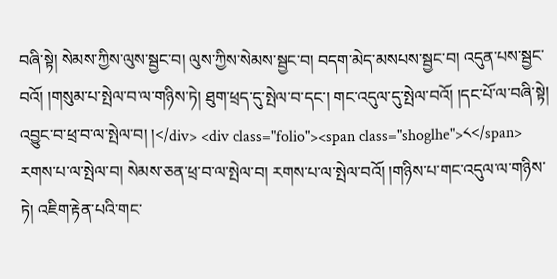བཞི་སྟེ། སེམས་ཀྱིས་ལུས་སྦྱང་བ། ལུས་ཀྱིས་སེམས་སྦྱང་བ། བདག་མེད་མསཔས་སྦྱང་བ། འདུན་པས་སྦྱང་བའོ། །གསུམ་པ་སྤེལ་བ་ལ་གཉིས་ཏེ། ཐུག་ཕྲད་དུ་སྤེལ་བ་དང་། གང་འདུལ་དུ་སྤེལ་བའོ། །དང་པོ་ལ་བཞི་སྟེ། འབྱུང་བ་ཕྲ་བ་ལ་སྤེལ་བ། །</div> <div class="folio"><span class="shoglhe">༨</span> རགས་པ་ལ་སྤེལ་བ། སེམས་ཅན་ཕྲ་བ་ལ་སྤེལ་བ། རགས་པ་ལ་སྤེལ་བའོ། །གཉིས་པ་གང་འདུལ་ལ་གཉིས་ཏེ། འཇིག་རྟེན་པའི་གང་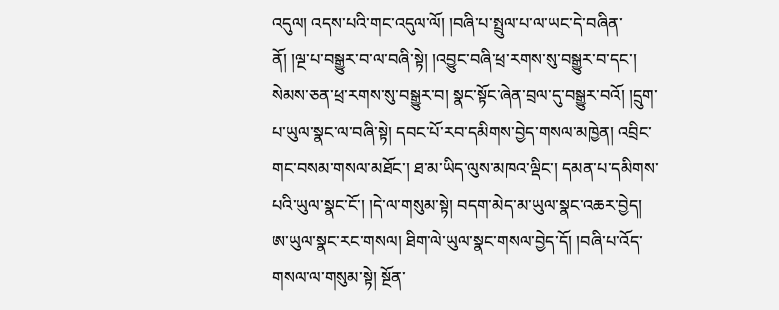འདུལ། འདས་པའི་གང་འདུལ་ལོ། །བཞི་པ་སྤྲུལ་པ་ལ་ཡང་དེ་བཞིན་ནོ། །ལྔ་པ་བསྒྱུར་བ་ལ་བཞི་སྟེ། །འབྱུང་བཞི་ཕྲ་རགས་སུ་བསྒྱུར་བ་དང་། སེམས་ཅན་ཕྲ་རགས་སུ་བསྒྱུར་བ། སྣང་སྟོང་ཞེན་བྲལ་དུ་བསྒྱུར་བའོ། །དྲུག་པ་ཡུལ་སྣང་ལ་བཞི་སྟེ། དབང་པོ་རབ་དམིགས་བྱེད་གསལ་མཁྱེན། འབྲིང་གང་བསམ་གསལ་མཐོང་། ཐ་མ་ཡིད་ལུས་མཁའ་ལྡིང་། དམན་པ་དམིགས་པའི་ཡུལ་སྣང་ངོ་། །དེ་ལ་གསུམ་སྟེ། བདག་མེད་མ་ཡུལ་སྣང་འཆར་བྱེད། ཨ་ཡུལ་སྣང་རང་གསལ། ཐིག་ལེ་ཡུལ་སྣང་གསལ་བྱེད་དོ། །བཞི་པ་འོད་གསལ་ལ་གསུམ་སྟེ། སྔོན་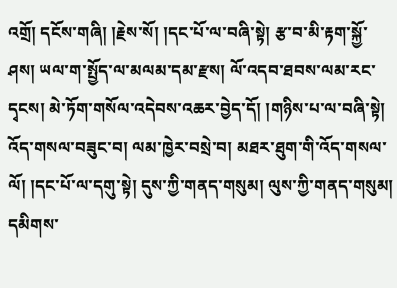འགྲོ། དངོས་གཞི། །རྗེས་སོ། །དང་པོ་ལ་བཞི་སྟེ། རྩ་བ་མི་རྟག་སྐྱོ་ཤས། ཡལ་ག་སྤྱོད་ལ་མལམ་དམ་རྫས། ལོ་འདབ་ཐབས་ལམ་རང་དྭངས། མེ་ཏོག་གསོལ་འདེབས་འཆར་བྱེད་དོ། །གཉིས་པ་ལ་བཞི་སྟེ། འོད་གསལ་བཟུང་བ། ལམ་ཁྱེར་བསྲེ་བ། མཐར་ཐུག་གི་འོད་གསལ་ལོ། །དང་པོ་ལ་དགུ་སྟེ། དུས་ཀྱི་གནད་གསུམ། ལུས་ཀྱི་གནད་གསུམ། དམིགས་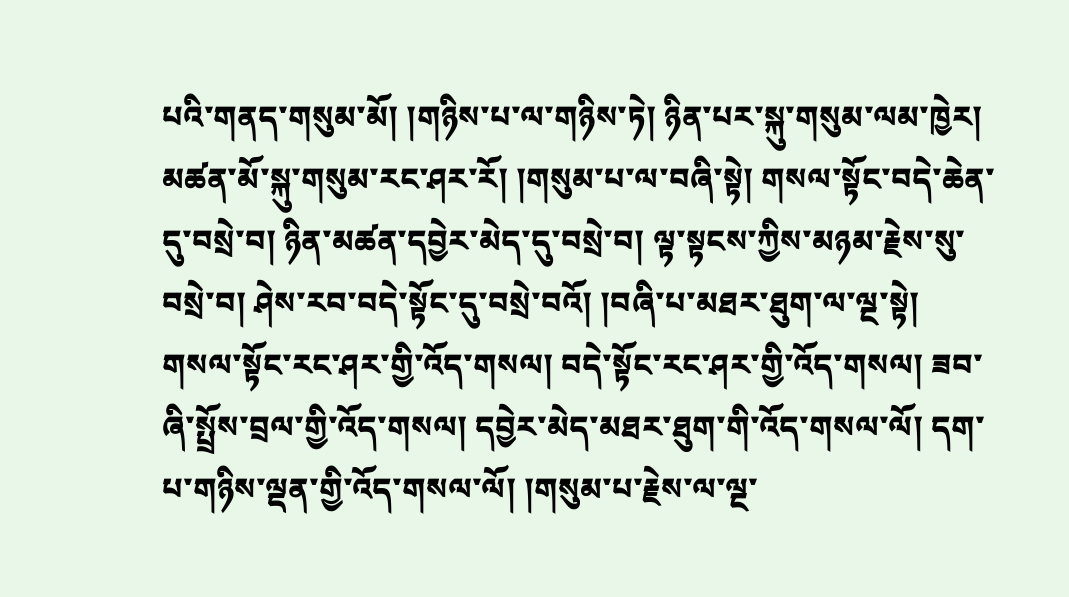པའི་གནད་གསུམ་མོ། །གཉིས་པ་ལ་གཉིས་ཏེ། ཉིན་པར་སྐུ་གསུམ་ལམ་ཁྱེར། མཚན་མོ་སྐུ་གསུམ་རང་ཤར་རོ། །གསུམ་པ་ལ་བཞི་སྟེ། གསལ་སྟོང་བདེ་ཆེན་དུ་བསྲེ་བ། ཉིན་མཚན་དབྱེར་མེད་དུ་བསྲེ་བ། ལྟ་སྟངས་ཀྱིས་མཉམ་རྗེས་སུ་བསྲེ་བ། ཤེས་རབ་བདེ་སྟོང་དུ་བསྲེ་བའོ། །བཞི་པ་མཐར་ཐུག་ལ་ལྔ་སྟེ། གསལ་སྟོང་རང་ཤར་གྱི་འོད་གསལ། བདེ་སྟོང་རང་ཤར་གྱི་འོད་གསལ། ཟབ་ཞི་སྤྲོས་བྲལ་གྱི་འོད་གསལ། དབྱེར་མེད་མཐར་ཐུག་གི་འོད་གསལ་ལོ། དག་པ་གཉིས་ལྡན་གྱི་འོད་གསལ་ལོ། །གསུམ་པ་རྗེས་ལ་ལྔ་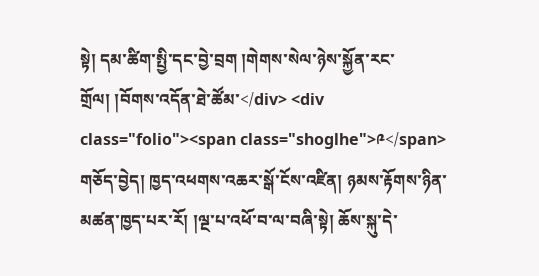སྟེ། དམ་ཚིག་སྤྱི་དང་བྱེ་བྲག །གེགས་སེལ་ཉེས་སྐྱོན་རང་གྲོལ། །བོགས་འདོན་ཐེ་ཚོམ་</div> <div class="folio"><span class="shoglhe">༩</span> གཅོད་བྱེད། ཁྱད་འཕགས་འཆར་སྒོ་ངོས་འཛིན། ཉམས་རྟོགས་ཉིན་མཚན་ཁྱད་པར་རོ། །ལྔ་པ་འཕོ་བ་ལ་བཞི་སྟེ། ཆོས་སྐུ་དེ་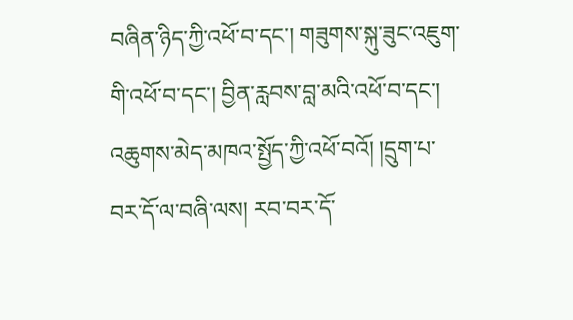བཞིན་ཉིད་ཀྱི་འཕོ་བ་དང་། གཟུགས་སྐུ་ཟུང་འཇུག་གི་འཕོ་བ་དང་། བྱིན་རླབས་བླ་མའི་འཕོ་བ་དང་། འཆུགས་མེད་མཁའ་སྤྱོད་ཀྱི་འཕོ་བའོ། །དྲུག་པ་བར་དོ་ལ་བཞི་ལས། རབ་བར་དོ་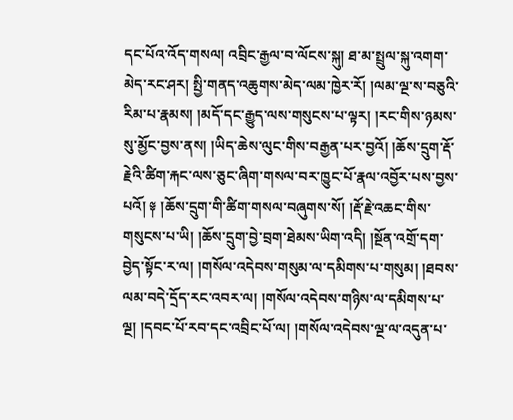དང་པོའ་འོད་གསལ། འབྲིང་རྒྱལ་བ་ལོངས་སྐུ། ཐ་མ་སྤྲུལ་སྐུ་འགག་མེད་རང་ཤར། སྤྱི་གནད་འཆུགས་མེད་ལམ་ཁྱེར་རོ། །ལམ་ལྔ་ས་བཅུའི་རིམ་པ་རྣམས། །མདོ་དང་རྒྱུད་ལས་གསུངས་པ་ལྟར། །རང་གིས་ཉམས་སུ་མྱོང་བྱས་ནས། །ཡིད་ཆེས་ལུང་གིས་བརྒྱན་པར་བྱའོ། །ཆོས་དྲུག་རྡོ་རྗེའི་ཚིག་རྐང་ལས་ཅུང་ཞིག་གསལ་བར་ཁྱུང་པོ་རྣལ་འབྱོར་པས་བྱས་པའོ། ༈ །ཆོས་དྲུག་གི་ཚིག་གསལ་བཞུགས་སོ། །རྡོ་རྗེ་འཆང་གིས་གསུངས་པ་ཡི། །ཆོས་དྲུག་བྱེ་བྲག་ཐེམས་ཡིག་འདི། །སྔོན་འགྲོ་དག་བྱེད་སྟོང་ར་ལ། །གསོལ་འདེབས་གསུམ་ལ་དམིགས་པ་གསུམ། །ཐབས་ལམ་བདེ་དྲོད་རང་འབར་ལ། །གསོལ་འདེབས་གཉིས་ལ་དམིགས་པ་ལྔ། །དབང་པོ་རབ་དང་འབྲིང་པོ་ལ། །གསོལ་འདེབས་ལྔ་ལ་འདུན་པ་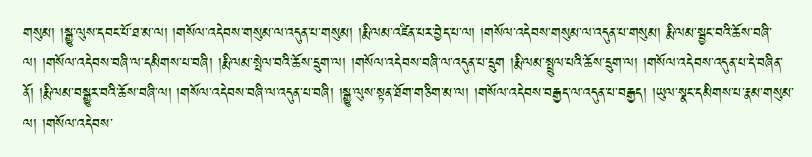གསུམ། །སྒྱུ་ལུས་དབང་པོ་ཐ་མ་ལ། །གསོལ་འདེབས་གསུམ་ལ་འདུན་པ་གསུམ། །རྨི་ལམ་འཛིན་པར་བྱེད་པ་ལ། །གསོལ་འདེབས་གསུམ་ལ་འདུན་པ་གསུམ། རྨི་ལམ་སྦྱང་བའི་ཆོས་བཞི་ལ། །གསོལ་འདེབས་བཞི་ལ་དམིགས་པ་བཞི། །རྨི་ལམ་སྤེལ་བའི་ཆོས་དྲུག་ལ། །གསོལ་འདེབས་བཞི་ལ་འདུན་པ་དྲུག །རྨི་ལམ་སྤྲུལ་པའི་ཆོས་དྲུག་ལ། །གསོལ་འདེབས་འདུན་པ་དེ་བཞིན་ནོ། །རྨི་ལམ་བསྒྱུར་བའི་ཆོས་བཞི་ལ། །གསོལ་འདེབས་བཞི་ལ་འདུན་པ་བཞི། །སྒྱུ་ལུས་སྟན་ཐོག་གཅིག་མ་ལ། །གསོལ་འདེབས་བརྒྱད་ལ་འདུན་པ་བརྒྱད། །ཡུལ་སྣང་དམིགས་པ་རྣམ་གསུམ་ལ། །གསོལ་འདེབས་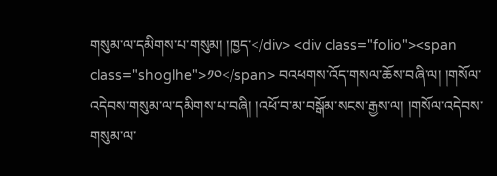གསུམ་ལ་དམིགས་པ་གསུམ། །ཁྱད་</div> <div class="folio"><span class="shoglhe">༡༠</span> བའཕགས་འོད་གསལ་ཆོས་བཞི་ལ། །གསོལ་འདེབས་གསུམ་ལ་དམིགས་པ་བཞི། །འཕོ་བ་མ་བསྒོམ་སངས་རྒྱས་ལ། །གསོལ་འདེབས་གསུམ་ལ་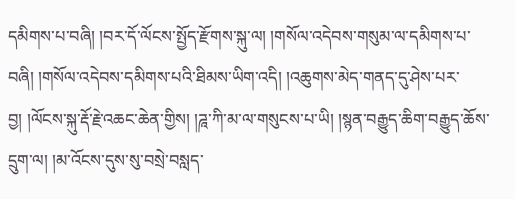དམིགས་པ་བཞི། །བར་དོ་ལོངས་སྤྱོད་རྫོགས་སྐུ་ལ། །གསོལ་འདེབས་གསུམ་ལ་དམིགས་པ་བཞི། །གསོལ་འདེབས་དམིགས་པའི་ཐིམས་ཡིག་འདི། །འཆུགས་མེད་གནད་དུ་ཤེས་པར་བྱ། །ལོངས་སྐུ་རྡོ་རྗེ་འཆང་ཆེན་གྱིས། །ཌཱ་ཀི་མ་ལ་གསུངས་པ་ཡི། །སྙན་བརྒྱུད་ཆིག་བརྒྱུད་ཆོས་དྲུག་ལ། །མ་འོངས་དུས་སུ་བསྲེ་བསླད་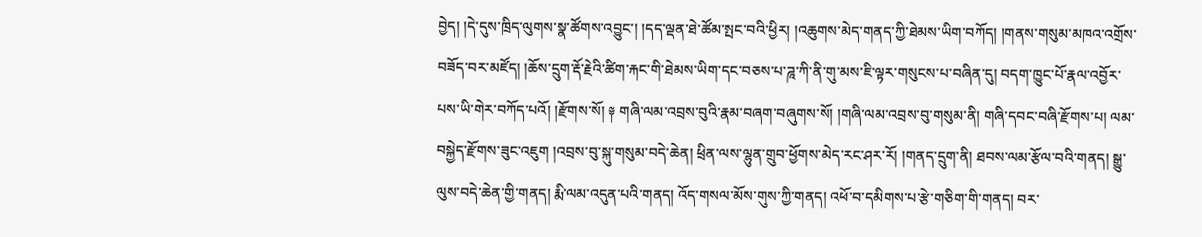བྱེད། །དེ་དུས་ཁྲིད་ལུགས་སྣ་ཚོགས་འབྱུང་། །དད་ལྡན་ཐེ་ཚོམ་སྤང་བའི་ཕྱིར། །འཆུགས་མེད་གནད་ཀྱི་ཐེམས་ཡིག་བཀོད། །གནས་གསུམ་མཁའ་འགྲོས་བཟོད་བར་མཛོད། །ཆོས་དྲུག་རྡོ་རྗེའི་ཚིག་རྐང་གི་ཐེམས་ཡིག་དང་བཅས་པ་ཌཱ་ཀི་ནི་གུ་མས་ཇི་ལྟར་གསུངས་པ་བཞིན་དུ། བདག་ཁྱུང་པོ་རྣལ་འབྱོར་པས་ཡི་གེར་བཀོད་པའོ། །རྫོགས་སོ། ༈ གཞི་ལམ་འབྲས་བུའི་རྣམ་བཞག་བཞུགས་སོ། །གཞི་ལམ་འབྲས་བུ་གསུམ་ནི། གཞི་དབང་བཞི་རྫོགས་པ། ལམ་བསྐྱེད་རྫོགས་ཟུང་འཇུག །འབྲས་བུ་སྐུ་གསུམ་བདེ་ཆེན། ཕྲིན་ལས་ལྷུན་གྲུབ་ཕྱོགས་མེད་རང་ཤར་རོ། །གནད་དྲུག་ནི། ཐབས་ལམ་རྩོལ་བའི་གནད། སྒྱུ་ལུས་བདེ་ཆེན་གྱི་གནད། རྨི་ལམ་འདུན་པའི་གནད། འོད་གསལ་མོས་གུས་ཀྱི་གནད། འཕོ་བ་དམིགས་པ་རྩེ་གཅིག་གི་གནད། བར་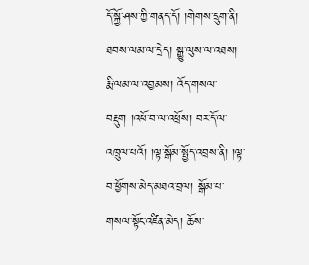དོ་སྐྱོ་ཤས་ཀྱི་གནད་དོ། །གེགས་དྲུག་ནི། ཐབས་ལམ་ལ་དྲེད། སྒྱུ་ལུས་ལ་འཐས། རྨི་ལམ་ལ་འབྱམས། འོད་གསལ་བརྡུག །འཕོ་བ་ལ་འཕྲོས། བར་དོ་ལ་འཁྲུལ་པའོ། །ལྟ་སྒོམ་སྤྱོད་འབྲས་ནི། །ལྟ་བ་ཕྱོགས་མེད་མཐའ་བྲལ། སྒོམ་པ་གསལ་སྟོང་འཛིན་མེད། ཆོས་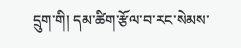དྲུག་གི། དམ་ཚིག་རྩོལ་བ་རང་སེམས་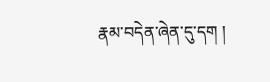རྣམ་བདེན་ཞེན་དུ་དག །